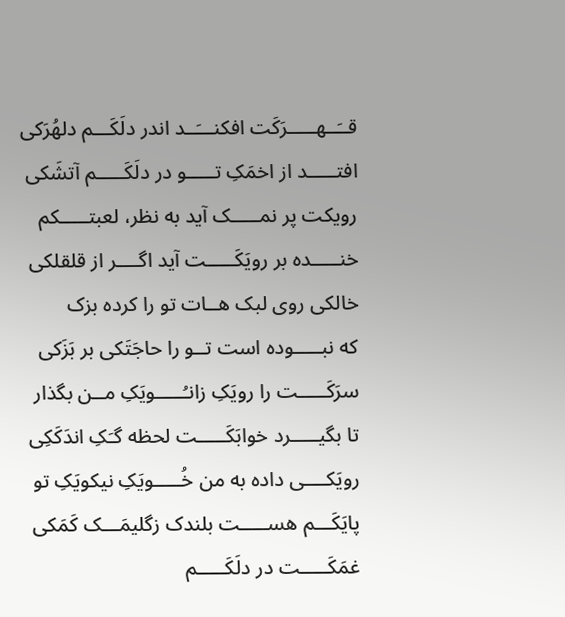قــَــهـــــرَکَت افکنـــَــد اندر دلَکَـــم دلهُرَکی
افتـــــد از اخمَکِ تـــــو در دلَکَـــــم آتشَکی
رویکت پر نمـــــک آید به نظر، لعبتـــــکم
خنـــــده بر رویَکَـــــت آید اگــــر از قلقلکی
خالکی روی لبک هــات تو را کرده بزک
که نبـــــوده است تــو را حاجَتَکی بر بَزَکی
سرَکَـــــت را رویَکِ زانـُـــــویَکِ مــن بگذار
تا بگیـــــرد خوابَکَـــــت لحظه گـَکِ اندَکَکِی
رویَکــــی داده به من خُـــــویَکِ نیکویَکِ تو
پایَکَـــم هســـــت بلندک زگلیمَـــک کَمَکی
غمَکَـــــت در دلَکَـــــم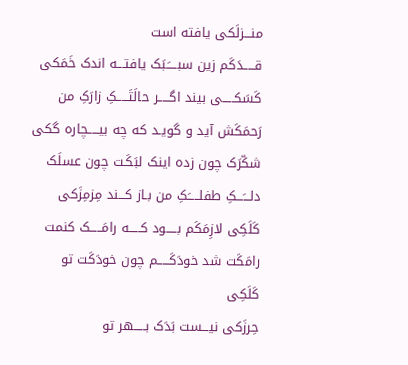منـــزلَکی یافته است
قـــــدَکَم زین سبــــَـبَک یافتـــه اندک خَمَکی
کَسَکـــــی بیند اگـــــر حالَتَـــــکِ زارَکِ من
رَحمَکَش آید و گویـد که چه بیـــــچاره گکی
شکّرَک چون زده اینک لبَکَـت چون عسلَک
دلـــَـــکِ طفلـــــَکِ من بـاز کـــند مِزمِزَکی
کَلَکِی لازِمَکَم بـــــود کـــــه رامَـــــک کنمت
رامَکَت شد خودَکَـــــم چون خودَکَت تو کَلَکِی
حِرزَکی نیـــست بَدَک بـــــهر تو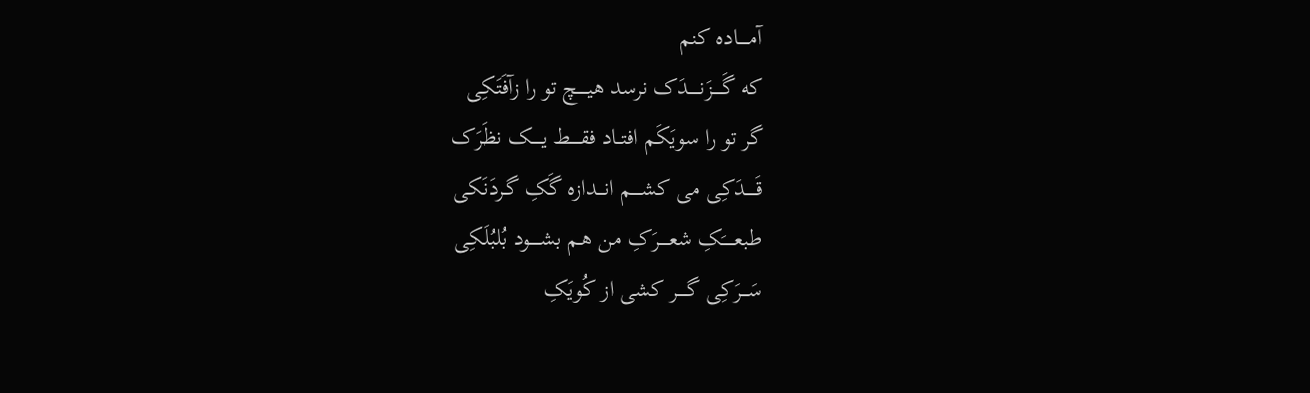آمـــــاده کنم
که گَـــــزَنـــــدَک نرسد هیـــــچ تو را زآفَتَکِی
گر تو را سویَکَم افتــاد فقـــــط یـــــک نظَرَک
قَـــــدَکِی می کشـــــم انـــدازه گَکِ گـردَنَکی
طبعـــــَکِ شعـــــرَکِ من هـم بشـــــود بُلبُلَکِی
سَـــرَکِی گـــــر کشی از کُویَکِ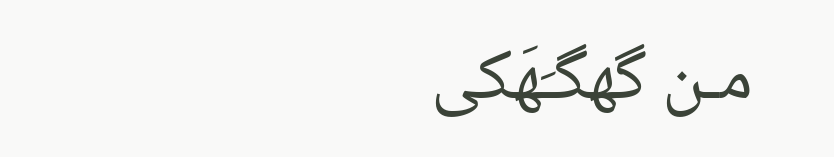مـن گهگـَهَکی